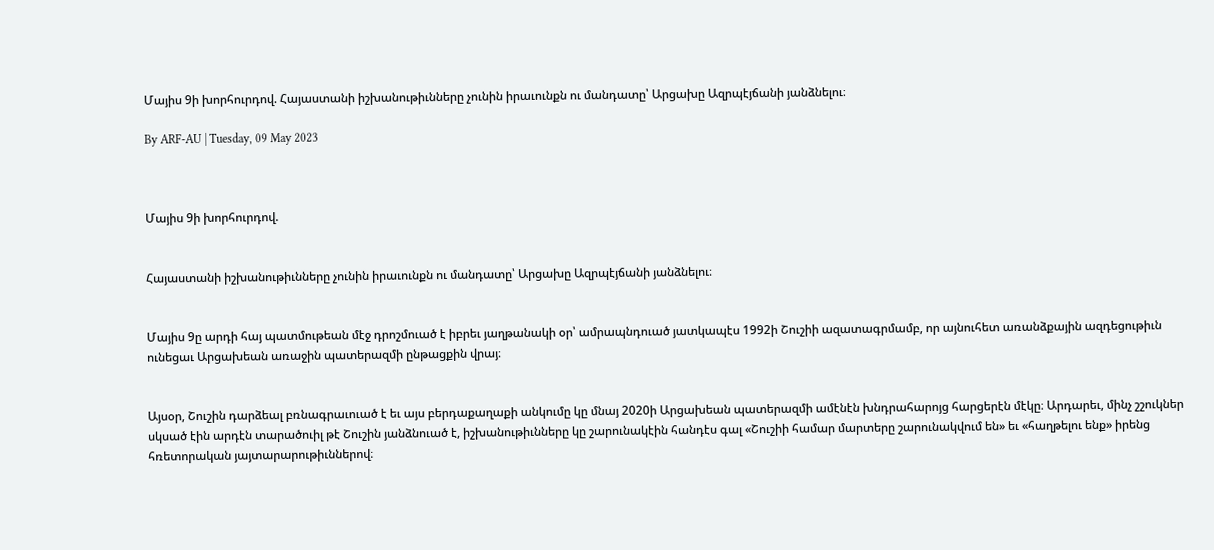Մայիս 9ի խորհուրդով. Հայաստանի իշխանութիւնները չունին իրաւունքն ու մանդատը՝ Արցախը Ազրպէյճանի յանձնելու։

By ARF-AU | Tuesday, 09 May 2023



Մայիս 9ի խորհուրդով.


Հայաստանի իշխանութիւնները չունին իրաւունքն ու մանդատը՝ Արցախը Ազրպէյճանի յանձնելու։


Մայիս 9ը արդի հայ պատմութեան մէջ դրոշմուած է իբրեւ յաղթանակի օր՝ ամրապնդուած յատկապէս 1992ի Շուշիի ազատագրմամբ, որ այնուհետ առանձքային ազդեցութիւն ունեցաւ Արցախեան առաջին պատերազմի ընթացքին վրայ։


Այսօր, Շուշին դարձեալ բռնագրաւուած է եւ այս բերդաքաղաքի անկումը կը մնայ 2020ի Արցախեան պատերազմի ամէնէն խնդրահարոյց հարցերէն մէկը։ Արդարեւ, մինչ շշուկներ սկսած էին արդէն տարածուիլ թէ Շուշին յանձնուած է, իշխանութիւնները կը շարունակէին հանդէս գալ «Շուշիի համար մարտերը շարունակվում են» եւ «հաղթելու ենք» իրենց հռետորական յայտարարութիւններով։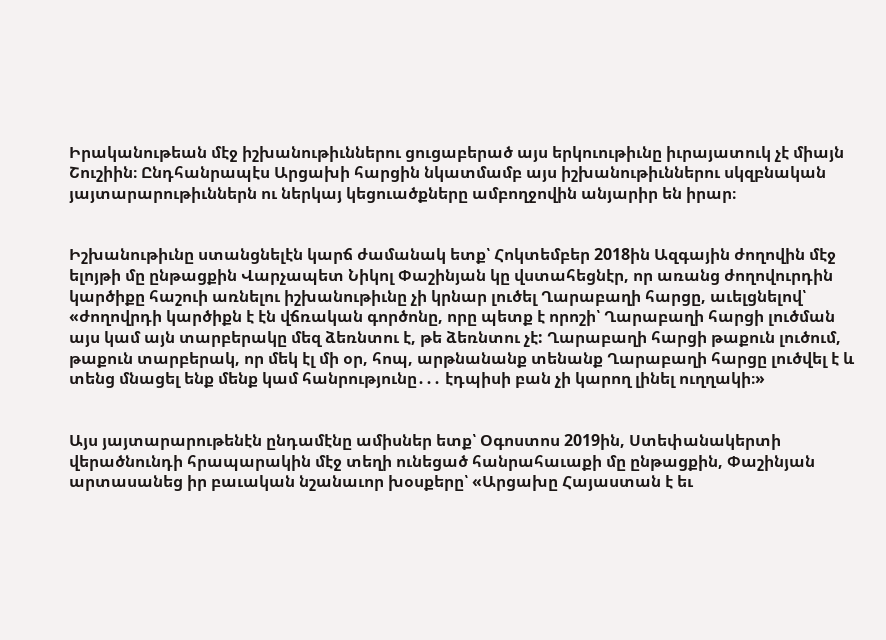Իրականութեան մէջ իշխանութիւններու ցուցաբերած այս երկուութիւնը իւրայատուկ չէ միայն Շուշիին։ Ընդհանրապէս Արցախի հարցին նկատմամբ այս իշխանութիւններու սկզբնական յայտարարութիւններն ու ներկայ կեցուածքները ամբողջովին անյարիր են իրար։


Իշխանութիւնը ստանցնելէն կարճ ժամանակ ետք՝ Հոկտեմբեր 2018ին Ազգային ժողովին մէջ ելոյթի մը ընթացքին Վարչապետ Նիկոլ Փաշինյան կը վստահեցնէր, որ առանց ժողովուրդին կարծիքը հաշուի առնելու իշխանութիւնը չի կրնար լուծել Ղարաբաղի հարցը, աւելցնելով՝ «ժողովրդի կարծիքն է էն վճռական գործոնը, որը պետք է որոշի՝ Ղարաբաղի հարցի լուծման այս կամ այն տարբերակը մեզ ձեռնտու է, թե ձեռնտու չէ: Ղարաբաղի հարցի թաքուն լուծում, թաքուն տարբերակ, որ մեկ էլ մի օր, հոպ, արթնանանք տենանք Ղարաբաղի հարցը լուծվել է և տենց մնացել ենք մենք կամ հանրությունը․․․ էդպիսի բան չի կարող լինել ուղղակի։»


Այս յայտարարութենէն ընդամէնը ամիսներ ետք՝ Օգոստոս 2019ին, Ստեփանակերտի վերածնունդի հրապարակին մէջ տեղի ունեցած հանրահաւաքի մը ընթացքին, Փաշինյան արտասանեց իր բաւական նշանաւոր խօսքերը՝ «Արցախը Հայաստան է եւ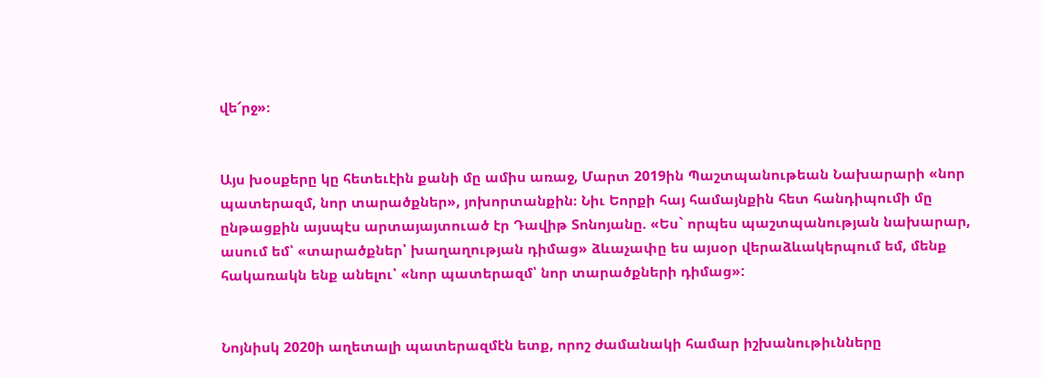վե՜րջ»։


Այս խօսքերը կը հետեւէին քանի մը ամիս առաջ, Մարտ 2019ին Պաշտպանութեան Նախարարի «նոր պատերազմ, նոր տարածքներ», յոխորտանքին։ Նիւ Եորքի հայ համայնքին հետ հանդիպումի մը ընթացքին այսպէս արտայայտուած էր Դավիթ Տոնոյանը. «Ես` որպես պաշտպանության նախարար, ասում եմ՝ «տարածքներ՝ խաղաղության դիմաց» ձևաչափը ես այսօր վերաձևակերպում եմ, մենք հակառակն ենք անելու՝ «նոր պատերազմ՝ նոր տարածքների դիմաց»:


Նոյնիսկ 2020ի աղետալի պատերազմէն ետք, որոշ ժամանակի համար իշխանութիւնները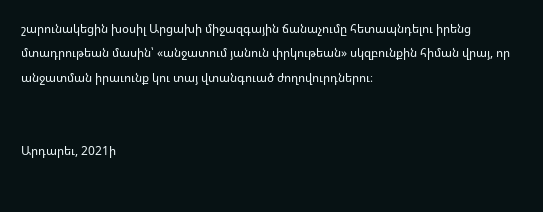շարունակեցին խօսիլ Արցախի միջազգային ճանաչումը հետապնդելու իրենց մտադրութեան մասին՝ «անջատում յանուն փրկութեան» սկզբունքին հիման վրայ, որ անջատման իրաւունք կու տայ վտանգուած ժողովուրդներու։


Արդարեւ, 2021ի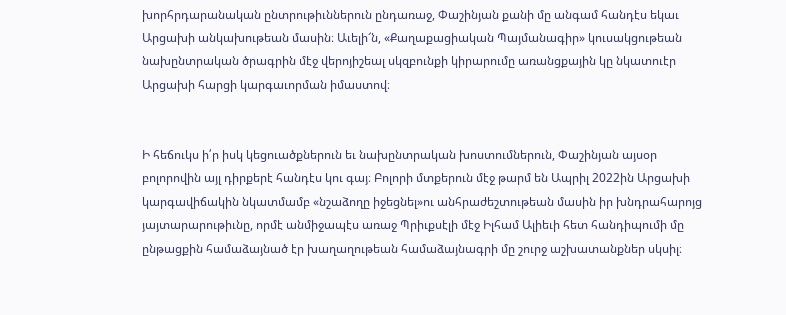խորհրդարանական ընտրութիւններուն ընդառաջ, Փաշինյան քանի մը անգամ հանդէս եկաւ Արցախի անկախութեան մասին։ Աւելի՜ն, «Քաղաքացիական Պայմանագիր» կուսակցութեան նախընտրական ծրագրին մէջ վերոյիշեալ սկզբունքի կիրարումը առանցքային կը նկատուէր Արցախի հարցի կարգաւորման իմաստով։


Ի հեճուկս ի՛ր իսկ կեցուածքներուն եւ նախընտրական խոստումներուն, Փաշինյան այսօր բոլորովին այլ դիրքերէ հանդէս կու գայ։ Բոլորի մտքերուն մէջ թարմ են Ապրիլ 2022ին Արցախի կարգավիճակին նկատմամբ «նշաձողը իջեցնել»ու անհրաժեշտութեան մասին իր խնդրահարոյց յայտարարութիւնը, որմէ անմիջապէս առաջ Պրիւքսէլի մէջ Իլհամ Ալիեւի հետ հանդիպումի մը ընթացքին համաձայնած էր խաղաղութեան համաձայնագրի մը շուրջ աշխատանքներ սկսիլ։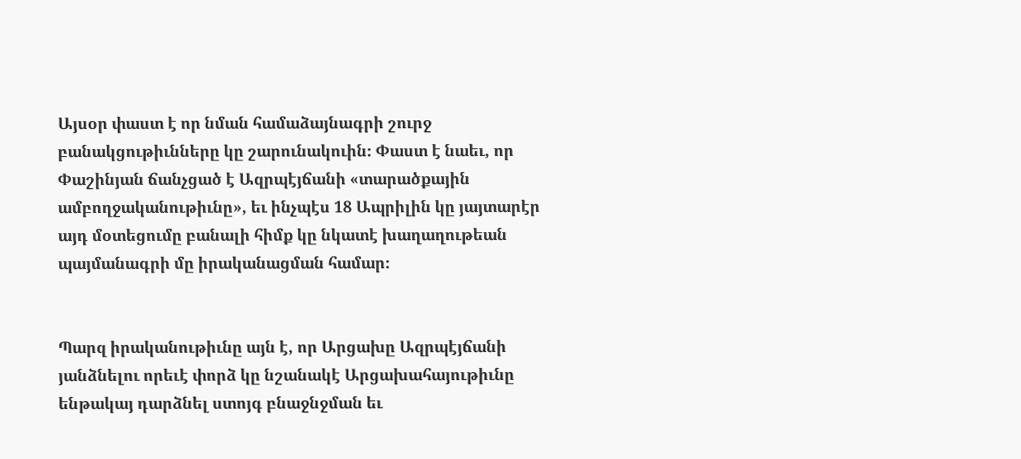Այսօր փաստ է որ նման համաձայնագրի շուրջ բանակցութիւնները կը շարունակուին։ Փաստ է նաեւ, որ Փաշինյան ճանչցած է Ազրպէյճանի «տարածքային ամբողջականութիւնը», եւ ինչպէս 18 Ապրիլին կը յայտարէր այդ մօտեցումը բանալի հիմք կը նկատէ խաղաղութեան պայմանագրի մը իրականացման համար։


Պարզ իրականութիւնը այն է, որ Արցախը Ազրպէյճանի յանձնելու որեւէ փորձ կը նշանակէ Արցախահայութիւնը ենթակայ դարձնել ստոյգ բնաջնջման եւ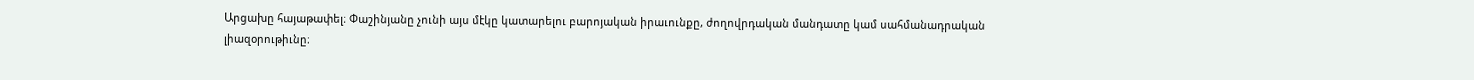Արցախը հայաթափել։ Փաշինյանը չունի այս մէկը կատարելու բարոյական իրաւունքը, ժողովրդական մանդատը կամ սահմանադրական լիազօրութիւնը։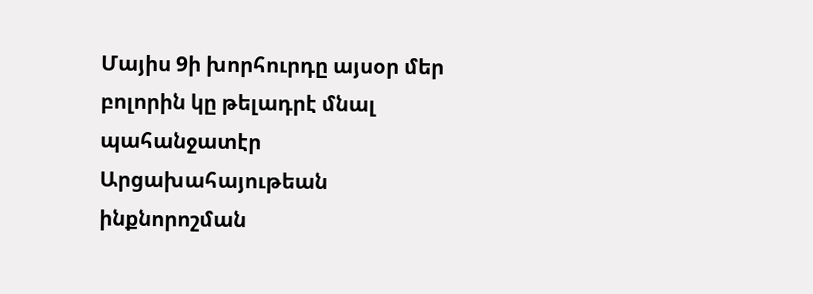Մայիս 9ի խորհուրդը այսօր մեր բոլորին կը թելադրէ մնալ պահանջատէր Արցախահայութեան ինքնորոշման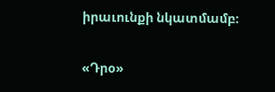իրաւունքի նկատմամբ։


«Դրօ»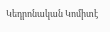Կեդրոնական Կոմիտէ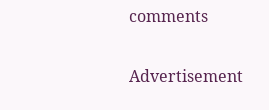comments

Advertisement